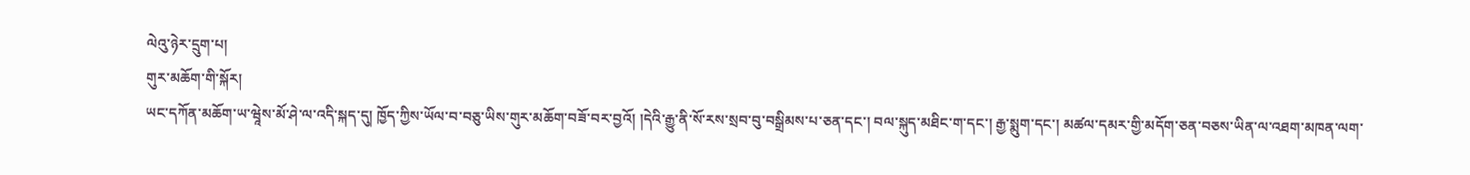ལེའུ་ཉེར་དྲུག་པ།
གུར་མཆོག་གི་སྐོར།
ཡང་དཀོན་མཆོག་ཡ་ཝཱེས་མོ་ཤེ་ལ་འདི་སྐད་དུ། ཁྱོད་ཀྱིས་ཡོལ་བ་བཅུ་ཡིས་གུར་མཆོག་བཟོ་བར་བྱའོ། །དེའི་རྒྱུ་ནི་སོ་རས་སྲབ་བུ་བསྒྲིམས་པ་ཅན་དང་། བལ་སྐུད་མཐིང་ག་དང་། རྒྱ་སྨུག་དང་། མཚལ་དམར་གྱི་མདོག་ཅན་བཅས་ཡིན་ལ་འཐག་མཁན་ལག་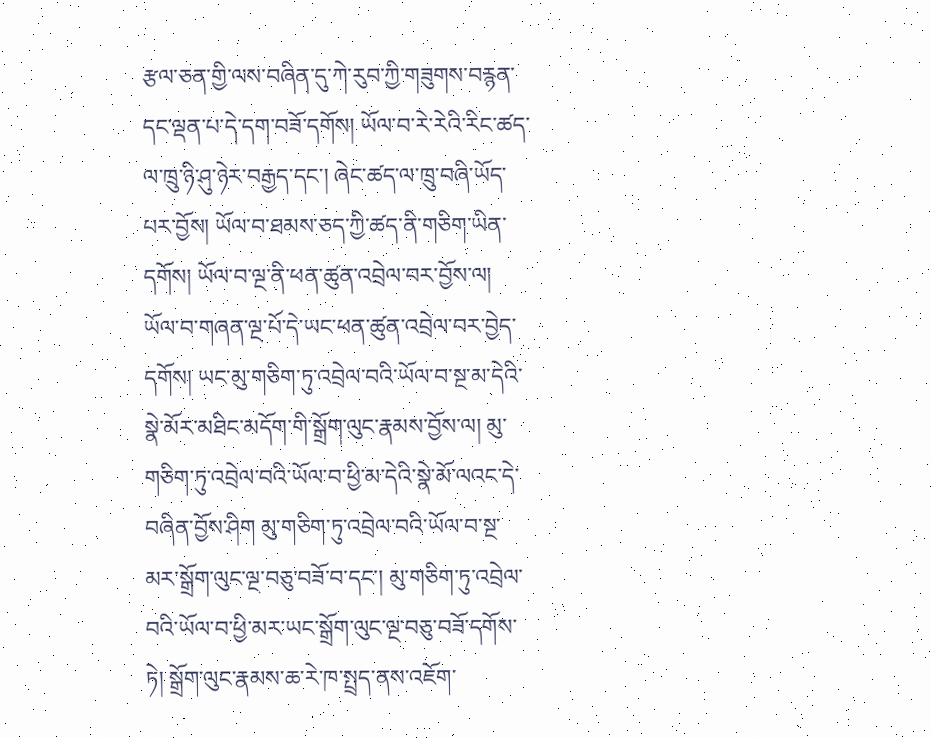རྩལ་ཅན་གྱི་ལས་བཞིན་དུ་ཀེ་རུབ་ཀྱི་གཟུགས་བརྙན་དང་ལྡན་པ་དེ་དག་བཟོ་དགོས། ཡོལ་བ་རེ་རེའི་རིང་ཚད་ལ་ཁྲུ་ཉི་ཤུ་ཉེར་བརྒྱད་དང་། ཞེང་ཚད་ལ་ཁྲུ་བཞི་ཡོད་པར་བྱོས། ཡོལ་བ་ཐམས་ཅད་ཀྱི་ཚད་ནི་གཅིག་ཡིན་དགོས། ཡོལ་བ་ལྔ་ནི་ཕན་ཚུན་འབྲེལ་བར་བྱོས་ལ། ཡོལ་བ་གཞན་ལྔ་པོ་དེ་ཡང་ཕན་ཚུན་འབྲེལ་བར་བྱེད་དགོས། ཡང་མུ་གཅིག་ཏུ་འབྲེལ་བའི་ཡོལ་བ་སྔ་མ་དེའི་སྣེ་མོར་མཐིང་མདོག་གི་སྒྲོག་ལུང་རྣམས་བྱོས་ལ། མུ་གཅིག་ཏུ་འབྲེལ་བའི་ཡོལ་བ་ཕྱི་མ་དེའི་སྣེ་མོ་ལའང་དེ་བཞིན་བྱོས་ཤིག མུ་གཅིག་ཏུ་འབྲེལ་བའི་ཡོལ་བ་སྔ་མར་སྒྲོག་ལུང་ལྔ་བཅུ་བཟོ་བ་དང་། མུ་གཅིག་ཏུ་འབྲེལ་བའི་ཡོལ་བ་ཕྱི་མར་ཡང་སྒྲོག་ལུང་ལྔ་བཅུ་བཟོ་དགོས་ཏེ། སྒྲོག་ལུང་རྣམས་ཆ་རེ་ཁ་སྤྲད་ནས་འཇོག་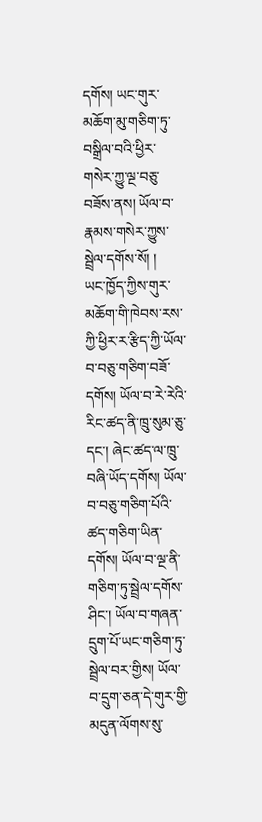དགོས། ཡང་གུར་མཆོག་མུ་གཅིག་ཏུ་བསྒྲིལ་བའི་ཕྱིར་གསེར་ཀྱུ་ལྔ་བཅུ་བཟོས་ནས། ཡོལ་བ་རྣམས་གསེར་ཀྱུས་སྦྲེལ་དགོས་སོ། །
ཡང་ཁྱོད་ཀྱིས་གུར་མཆོག་གི་ཁེབས་རས་ཀྱི་ཕྱིར་ར་རྩིད་ཀྱི་ཡོལ་བ་བཅུ་གཅིག་བཟོ་དགོས། ཡོལ་བ་རེ་རེའི་རིང་ཚད་ནི་ཁྲུ་སུམ་ཅུ་དང་། ཞེང་ཚད་ལ་ཁྲུ་བཞི་ཡོད་དགོས། ཡོལ་བ་བཅུ་གཅིག་པོའི་ཚད་གཅིག་ཡིན་དགོས། ཡོལ་བ་ལྔ་ནི་གཅིག་ཏུ་སྦྲེལ་དགོས་ཤིང་། ཡོལ་བ་གཞན་དྲུག་པོ་ཡང་གཅིག་ཏུ་སྦྲེལ་བར་གྱིས། ཡོལ་བ་དྲུག་ཅན་དེ་གུར་གྱི་མདུན་ལོགས་སུ་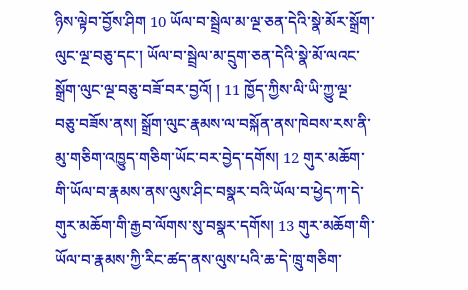ཉིས་ལྟེབ་བྱོས་ཤིག 10 ཡོལ་བ་སྦྲེལ་མ་ལྔ་ཅན་དེའི་སྣེ་མོར་སྒྲོག་ལུང་ལྔ་བཅུ་དང་། ཡོལ་བ་སྦྲེལ་མ་དྲུག་ཅན་དེའི་སྣེ་མོ་ལའང་སྒྲོག་ལུང་ལྔ་བཅུ་བཟོ་བར་བྱའོ། ། 11 ཁྱོད་ཀྱིས་ལི་ཡི་ཀྱུ་ལྔ་བཅུ་བཟོས་ནས། སྒྲོག་ལུང་རྣམས་ལ་བསྐོན་ནས་ཁེབས་རས་ནི་མུ་གཅིག་འཁྱུད་གཅིག་ཡོང་བར་བྱེད་དགོས། 12 གུར་མཆོག་གི་ཡོལ་བ་རྣམས་ནས་ལུས་ཤིང་བསྣར་བའི་ཡོལ་བ་ཕྱེད་ཀ་དེ་གུར་མཆོག་གི་རྒྱབ་ལོགས་སུ་བསྣར་དགོས། 13 གུར་མཆོག་གི་ཡོལ་བ་རྣམས་ཀྱི་རིང་ཚད་ནས་ལུས་པའི་ཆ་དེ་ཁྲུ་གཅིག་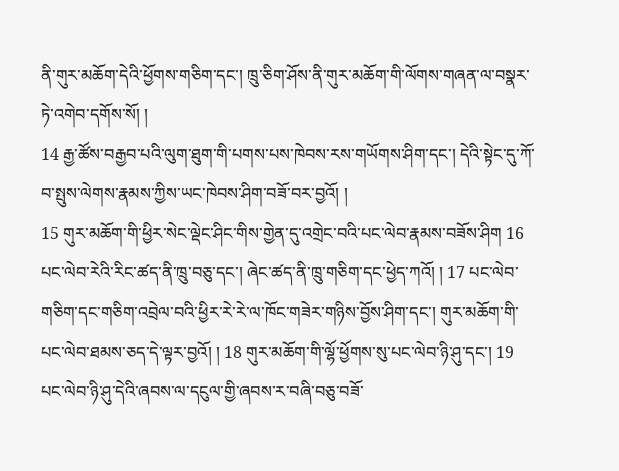ནི་གུར་མཆོག་དེའི་ཕྱོགས་གཅིག་དང་། ཁྲུ་ཅིག་ཤོས་ནི་གུར་མཆོག་གི་ལོགས་གཞན་ལ་བསྣར་ཏེ་འགེབ་དགོས་སོ། །
14 རྒྱ་ཚོས་བརྒྱབ་པའི་ལུག་ཐུག་གི་པགས་པས་ཁེབས་རས་གཡོགས་ཤིག་དང་། དེའི་སྟེང་དུ་ཀོ་བ་སྤུས་ལེགས་རྣམས་ཀྱིས་ཡང་ཁེབས་ཤིག་བཟོ་བར་བྱའོ། །
15 གུར་མཆོག་གི་ཕྱིར་སེང་ལྡེང་ཤིང་གིས་གྱེན་དུ་འགྲེང་བའི་པང་ལེབ་རྣམས་བཟོས་ཤིག 16 པང་ལེབ་རེའི་རིང་ཚད་ནི་ཁྲུ་བཅུ་དང་། ཞེང་ཚད་ནི་ཁྲུ་གཅིག་དང་ཕྱེད་ཀའོ། ། 17 པང་ལེབ་གཅིག་དང་གཅིག་འབྲེལ་བའི་ཕྱིར་རེ་རེ་ལ་ཁོང་གཟེར་གཉིས་བྱོས་ཤིག་དང་། གུར་མཆོག་གི་པང་ལེབ་ཐམས་ཅད་དེ་ལྟར་བྱའོ། ། 18 གུར་མཆོག་གི་ལྷོ་ཕྱོགས་སུ་པང་ལེབ་ཉི་ཤུ་དང་། 19 པང་ལེབ་ཉི་ཤུ་དེའི་ཞབས་ལ་དངུལ་གྱི་ཞབས་ར་བཞི་བཅུ་བཟོ་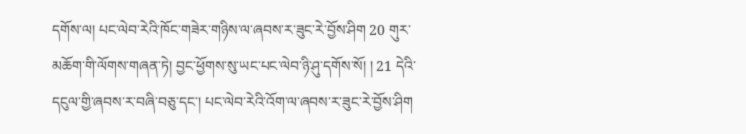དགོས་ལ། པང་ལེབ་རེའི་ཁོང་གཟེར་གཉིས་ལ་ཞབས་ར་ཟུང་རེ་བྱོས་ཤིག 20 གུར་མཆོག་གི་ལོགས་གཞན་ཏེ། བྱང་ཕྱོགས་སུ་ཡང་པང་ལེབ་ཉི་ཤུ་དགོས་སོ། ། 21 དེའི་དངུལ་གྱི་ཞབས་ར་བཞི་བཅུ་དང་། པང་ལེབ་རེའི་འོག་ལ་ཞབས་ར་ཟུང་རེ་བྱོས་ཤིག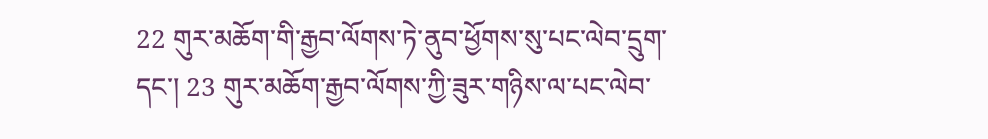22 གུར་མཆོག་གི་རྒྱབ་ལོགས་ཏེ་ནུབ་ཕྱོགས་སུ་པང་ལེབ་དྲུག་དང་། 23 གུར་མཆོག་རྒྱབ་ལོགས་ཀྱི་ཟུར་གཉིས་ལ་པང་ལེབ་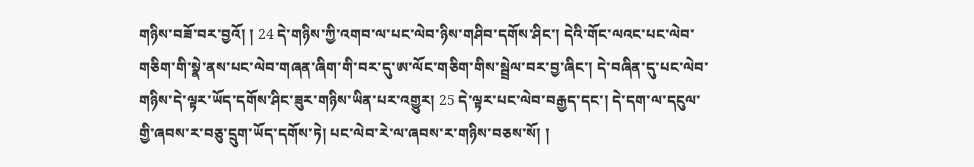གཉིས་བཟོ་བར་བྱའོ། ། 24 དེ་གཉིས་ཀྱི་འགབ་ལ་པང་ལེབ་ཉིས་གཤིབ་དགོས་ཤིང་། དེའི་གོང་ལའང་པང་ལེབ་གཅིག་གི་སྣེ་ནས་པང་ལེབ་གཞན་ཞིག་གི་བར་དུ་ཨ་ལོང་གཅིག་གིས་སྦྲེལ་བར་བྱ་ཞིང་། དེ་བཞིན་དུ་པང་ལེབ་གཉིས་དེ་ལྟར་ཡོད་དགོས་ཤིང་ཟུར་གཉིས་ཡིན་པར་འགྱུར། 25 དེ་ལྟར་པང་ལེབ་བརྒྱད་དང་། དེ་དག་ལ་དངུལ་གྱི་ཞབས་ར་བཅུ་དྲུག་ཡོད་དགོས་ཏེ། པང་ལེབ་རེ་ལ་ཞབས་ར་གཉིས་བཅས་སོ། །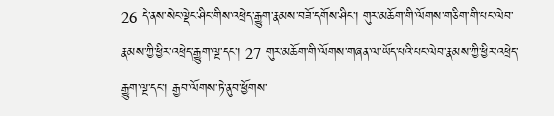26 དེ་ནས་སེང་ལྡེང་ཤིང་གིས་འཕྲེད་རྒྱུག་རྣམས་བཟོ་དགོས་ཤིང་། གུར་མཆོག་གི་ལོགས་གཅིག་གི་པང་ལེབ་རྣམས་ཀྱི་ཕྱིར་འཕྲེད་རྒྱུག་ལྔ་དང་། 27 གུར་མཆོག་གི་ལོགས་གཞན་ལ་ཡོད་པའི་པང་ལེབ་རྣམས་ཀྱི་ཕྱིར་འཕྲེད་རྒྱུག་ལྔ་དང་། རྒྱབ་ལོགས་ཏེ་ནུབ་ཕྱོགས་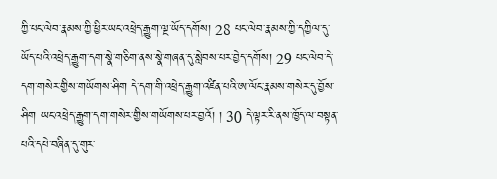ཀྱི་པང་ལེབ་རྣམས་ཀྱི་ཕྱིར་ཡང་འཕྲེད་རྒྱུག་ལྔ་ཡོད་དགོས། 28 པང་ལེབ་རྣམས་ཀྱི་དཀྱིལ་དུ་ཡོད་པའི་འཕྲེད་རྒྱུག་དག་སྣེ་གཅིག་ནས་སྣེ་གཞན་དུ་སླེབས་པར་བྱེད་དགོས། 29 པང་ལེབ་དེ་དག་གསེར་གྱིས་གཡོགས་ཤིག དེ་དག་གི་འཕྲེད་རྒྱུག་འཛིན་པའི་ཨ་ལོང་རྣམས་གསེར་དུ་བྱོས་ཤིག ཡང་འཕྲེད་རྒྱུག་དག་གསེར་གྱིས་གཡོགས་པར་བྱའོ། ། 30 དེ་ལྟར་རི་ནས་ཁྱོད་ལ་བསྟན་པའི་དཔེ་བཞིན་དུ་གུར་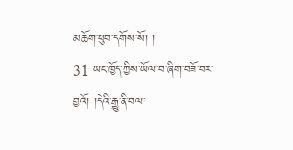མཆོག་ཕུབ་དགོས་སོ། །
31 ཡང་ཁྱོད་ཀྱིས་ཡོལ་བ་ཞིག་བཟོ་བར་བྱའོ། །དེའི་རྒྱུ་ནི་བལ་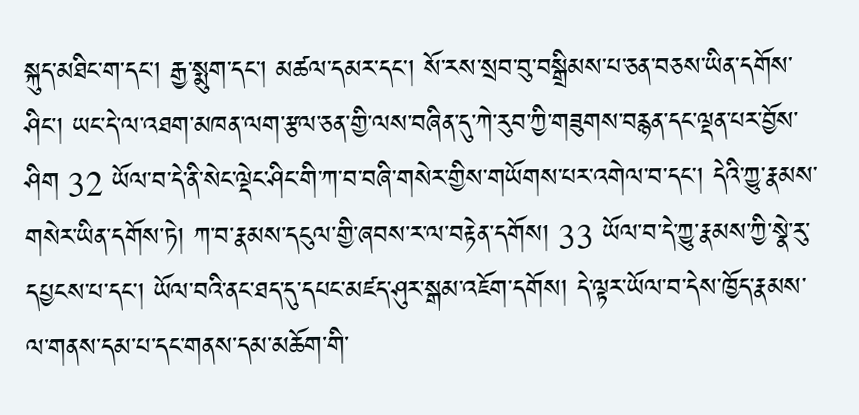སྐུད་མཐིང་ག་དང་། རྒྱ་སྨུག་དང་། མཚལ་དམར་དང་། སོ་རས་སྲབ་བུ་བསྒྲིམས་པ་ཅན་བཅས་ཡིན་དགོས་ཤིང་། ཡང་དེ་ལ་འཐག་མཁན་ལག་རྩལ་ཅན་གྱི་ལས་བཞིན་དུ་ཀེ་རུབ་ཀྱི་གཟུགས་བརྙན་དང་ལྡན་པར་བྱོས་ཤིག 32 ཡོལ་བ་དེ་ནི་སེང་ལྡེང་ཤིང་གི་ཀ་བ་བཞི་གསེར་གྱིས་གཡོགས་པར་འགེལ་བ་དང་། དེའི་ཀྱུ་རྣམས་གསེར་ཡིན་དགོས་ཏེ། ཀ་བ་རྣམས་དངུལ་གྱི་ཞབས་ར་ལ་བརྟེན་དགོས། 33 ཡོལ་བ་དེ་ཀྱུ་རྣམས་ཀྱི་སྣེ་རུ་དཔྱངས་པ་དང་། ཡོལ་བའི་ནང་ཐད་དུ་དཔང་མཛད་ཤུར་སྒམ་འཇོག་དགོས། དེ་ལྟར་ཡོལ་བ་དེས་ཁྱོད་རྣམས་ལ་གནས་དམ་པ་དང་གནས་དམ་མཆོག་གི་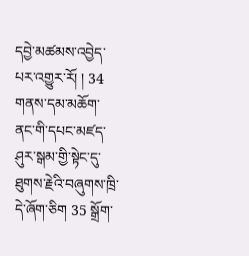དབྱེ་མཚམས་འབྱེད་པར་འགྱུར་རོ། ། 34 གནས་དམ་མཆོག་ནང་གི་དཔང་མཛད་ཤུར་སྒམ་གྱི་སྟེང་དུ་ཐུགས་རྗེའི་བཞུགས་ཁྲི་དེ་ཞོག་ཅིག 35 སྒྲོག་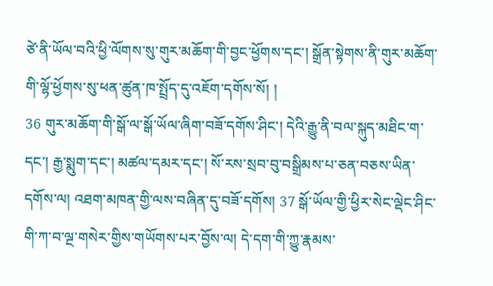ཙེ་ནི་ཡོལ་བའི་ཕྱི་ལོགས་སུ་གུར་མཆོག་གི་བྱང་ཕྱོགས་དང་། སྒྲོན་སྟེགས་ནི་གུར་མཆོག་གི་ལྷོ་ཕྱོགས་སུ་ཕན་ཚུན་ཁ་སྤྲོད་དུ་འཇོག་དགོས་སོ། །
36 གུར་མཆོག་གི་སྒོ་ལ་སྒོ་ཡོལ་ཞིག་བཟོ་དགོས་ཤིང་། དེའི་རྒྱུ་ནི་བལ་སྐུད་མཐིང་ག་དང་། རྒྱ་སྨུག་དང་། མཚལ་དམར་དང་། སོ་རས་སྲབ་བུ་བསྒྲིམས་པ་ཅན་བཅས་ཡིན་དགོས་ལ། འཐག་མཁན་གྱི་ལས་བཞིན་དུ་བཟོ་དགོས། 37 སྒོ་ཡོལ་གྱི་ཕྱིར་སེང་ལྡེང་ཤིང་གི་ཀ་བ་ལྔ་གསེར་གྱིས་གཡོགས་པར་བྱོས་ལ། དེ་དག་གི་ཀྱུ་རྣམས་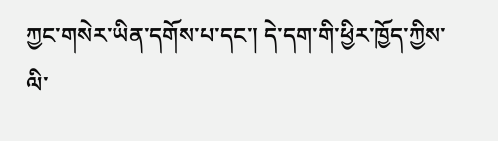ཀྱང་གསེར་ཡིན་དགོས་པ་དང་། དེ་དག་གི་ཕྱིར་ཁྱོད་ཀྱིས་ལི་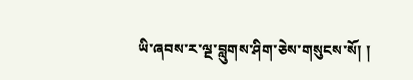ཡི་ཞབས་ར་ལྔ་བླུགས་ཤིག་ཅེས་གསུངས་སོ། །